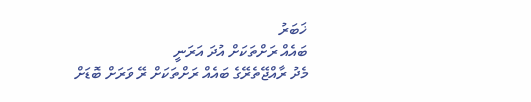ޚަބަރު
ބައެއް ރަށްތަކަށް އުދަ އަރަނީ
މެދު ރާއްޖޭތެރޭގެ ބައެއް ރަށްތަކަށް ރޭ ވަރަށް ބޮޑަށް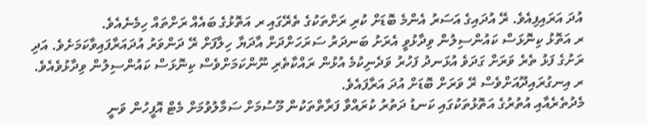އުދަ އަރައިފިއެވެ. ރޭ އުދައިގެ އަސަރު އެންމެ ބޮޑަށް ކުރި ރަށްތަކުގެ ތެރޭގައި ރ އަތޮޅުގެ ބައެއް ރަށްތައް ހިމެނެއެވެ.
ރ އަތޮޅު ކިނޮޅަސް ކައުންސިލުން ވިދާޅުވީ އެރަށު ބަނދަރު ސަރަހަށްދަށް އާދަޔާ ހިލާފަށް ރޭ ދަންވަރު އުދައަރާފައިވާކަމަށެވެ. އަދި ރަށުގެ ފަޅު ތެރެ ވަރަށް ގަދަވެ އުޅަނދު ފަހުރު ވަދެނިކުމެ އުޅުން ރައްކާތެރި ނޫންކަމަށްވެސް ކިނޮޅަސް ކައުންސިލުން ވިދާޅުވެއެވެ.
ރ އިނގުރައިދޫއަށްވެސް ރޭ ވަރަށް ބޮޑަށް އުދަ އަރާފައެވެ.
މެދުތެރެއާއި އުތުރުގެ އަތޮޅުތަކުގައި ކަނޑު ދަތުރު ކުރައްވާ ފަރާތްތަކުން މޫސުމަށް ސަމާލުވުމަށް މެޓް އޮފީހުން ވަނީ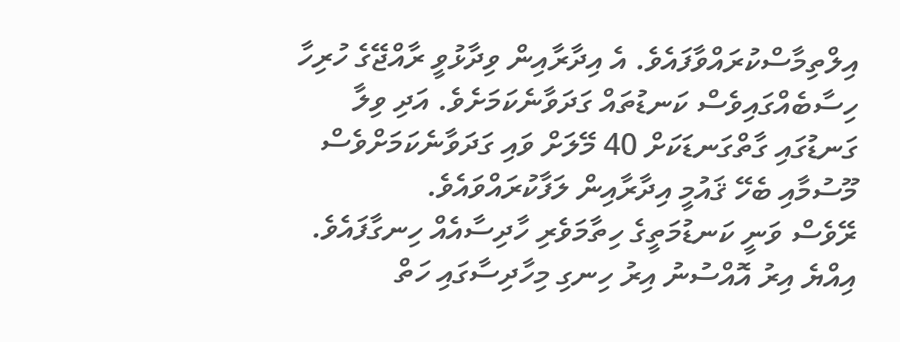އިލްތިމާސްކުރައްވާފައެވެ. އެ އިދާރާއިން ވިދާޅުވީ ރާއްޖޭގެ ހުރިހާ ހިސާބެއްގައިވެސް ކަނޑުތައް ގަދަވާނެކަމަށެވެ. އަދި ވިލާ ގަނޑުގައި ގާތްގަނޑަކަށް 40 މޭލަށް ވައި ގަދަވާނެކަމަށްވެސް މޫސުމާއި ބެހޭ ޤައުމީ އިދާރާއިން ލަފާކުރައްވައެވެ.
ރޭވެސް ވަނީ ކަނޑުމަތީގެ ހިތާމަވެރި ހާދިސާއެއް ހިނގާފައެވެ. އިއްޔެ އިރު އޮއްސުނު އިރު ހިނގި މިހާދިސާގައި ހަތް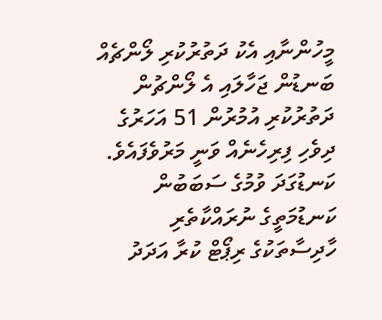މީހުންނާއި އެކު ދަތުރުކުރި ލޯންޗެއް ބަނޑުން ޖަހާލައި އެ ލޯންޗުން ދަތުރުކުރި އުމުރުން 51 އަހަރުގެ ދިވެހި ފިރިހެނެއް ވަނީ މަރުވެފައެވެ.
ކަނޑުގަދަ ވުމުގެ ސަބަބުން ކަނޑުމަތީގެ ނުރައްކާތެރި ހާދިސާތަކުގެ ރިޕޯޓް ކުރާ އަދަދު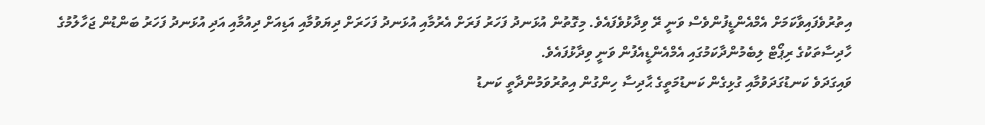އިތުރުވެފައިވާކަމަށް އެމްއެންޑީފުންވެސް ވަނީ ރޭ ވިދާޅުވެފައެވެ. މިގޮތުން އުޅަނދު ފަހަރު ފަރަށް އެރުމާއި އުޅަނދު ފަހަރަށް ދިޔަވުމާއި އަޑިއަށް ދިއުމާއި އަދި އުޅަނދު ފަހަރު ބަންޑުން ޖަހާލުމުގެ ހާދިސާތަކުގެ ރިޕޯޓް ލިބެމުންދާކަމުގައި އެމްއެންޑީއެފުން ވަނީ ވިދާޅުފައެވެ.
ވައިގަދަވެ ކަނޑުގަދަވުމާއި ގުޅިގެން ކަނޑުމަތީގެ ޙާދިސާ ހިންގުން އިތުރުވަމުންދާތީ ކަނޑު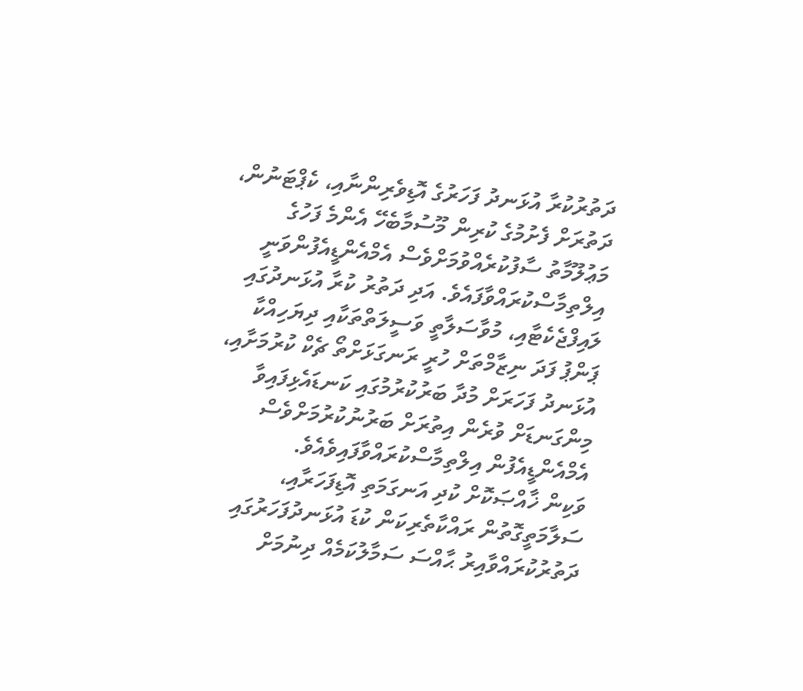ދަތުރުކުރާ އުޅަނދު ފަހަރުގެ އޮޑިވެރިންނާއި، ކެޕްޓަނުން، ދަތުރަށް ފެށުމުގެ ކުރިން މޫސުމާބެހޭ އެންމެ ފަހުގެ މަޢުލޫމާތު ސާފުކުރެއްވުމަށްވެސް އެމްއެންޑީއެފުންވަނީ އިލްތިމާސްކުރައްވާފައެވެ. އަދި ދަތުރު ކުރާ އުޅަނދުގައި ލައިފްޖެކެޓާއި، މުވާސަލާތީ ވަސީލަތްތަކާއި ދިޔަހިއްކާ ޕަންޕު ފަދަ ނިޒާމްތަށް ހުރީ ރަނގަޅަށްތޯ ޗެކް ކުރުމަށާއި، އުޅަނދު ފަހަރަށް މުދާ ބަރުކުރުމުގައި ކަނޑައެޅިފައިވާ މިންގަނޑަށް ވުރެން އިތުރަށް ބަރުނުކުރުމަށްވެސް އެމްއެންޑީއެފުން އިލްތިމާސްކުރައްވާފައިވެއެވެ.
ވަކިން ޚާއްޞަކޮށް ކުދި އަނގަމަތި އޮޑިފަހަރާއި، ސަލާމަތީގޮތުން ރައްކާތެރިކަން ކުޑަ އުޅަނދުފަހަރުގައި ދަތުރުކުރައްވާއިރު ޙާއްސަ ސަމާލުކަމެއް ދިނުމަށް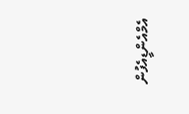އެމްއެންޑީއެފުން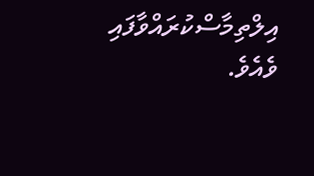އިލްތިމާސްކުރައްވާފައި ވެއެވެ.